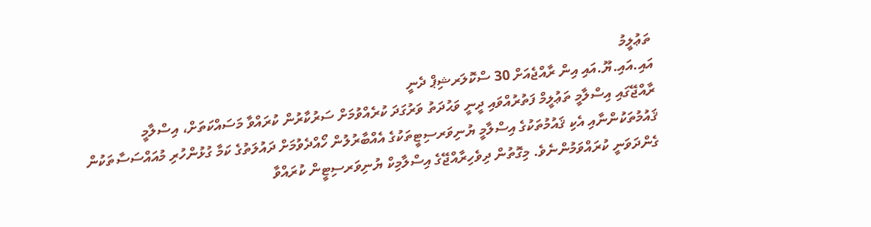ތަޢުލީމު
އައި.އައި.ޔޫ.އައި އިން ރާއްޖެއަށް 30 ސްކޮލަރޝިޕް ދެނީ
ރާއްޖޭގައި އިސްލާމީ ތަޢުލީމް ފަތުރުއްވައި ދީނީ ވަޙުދަތު ވަރުގަދަ ކުރެއްވުމަށް ސަރުކާރުން ކުރައްވާ މަސައްކަތަށް، އިސްލާމީ ޤައުމުތަކުންނާއި އެކި ޤައުމުތަކުގެ އިސްލާމީ ޔުނިވަރސިޓީތަކުގެ އެއްބާރުލުން ހޯއްދެވުމަށް ދައުލަތުގެ ކަމާ ގުޅުންހުރި މުއައްސަސާތަކުން ގެންދަވަނީ ކުރައްވަމުންނެވެ. މިގޮތުން ދިވެހިރާއްޖޭގެ އިސްލާމިކް ޔުނިވަރސިޓީން ކުރައްވާ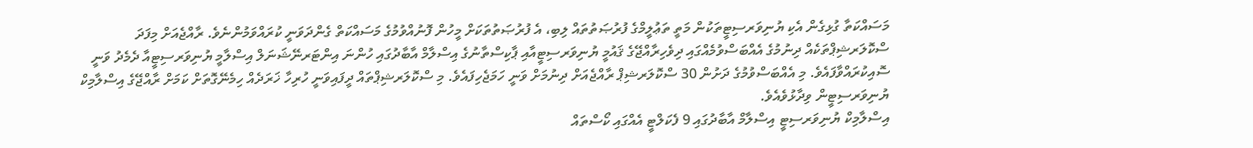މަސައްކަތާ ގުޅިގެން އެކި ޔުނިވަރސިޓީތަކުން މަތީ ތަޢުލީމްގެ ފުރުޞަތުތައް ލިބި، އެ ފުރުޞަތުތަކަށް މީހުން ފޮނުއްވުމުގެ މަސައްކަތް ގެންދަވަނީ ކުރައްވަމުންނެވެ. ރާއްޖެއަށް މިފަދަ ސްކޮލަރޝިޕްތަކެއް ދިނުމުގެ އެއްބަސްވުމެއްގައި ދިވެހިރާއްޖޭގެ ޤައުމީ ޔުނިވަރސިޓީއާއި ޕާކިސްތާނުގެ އިސްލާމް އާބާދުގައި ހުންނަ އިންޓަރނޭޝަނަލް އިސްލާމީ ޔުނިވަރސިޓީއާ ދެމެދު ވަނީ ސޮއިކުރައްވާފައެވެ. މި އެއްބަސްވުމުގެ ދަށުން 30 ސްކޮލަރޝިޕް ރާއްޖެއަށް ދިނުމަށް ވަނީ ހަމަޖެހިފައެވެ. މި ސްކޮލަރޝިޕްތައް ދީފައިވަނީ ހުރިހާ ޚަރަދެއް ހިމެނޭގޮތަށް ކަމަށް ރާއްޖޭގެ އިސްލާމިކް ޔުނިވަރސިޓީން ވިދާޅުވެއެވެ.
އިސްލާމިކް ޔުނިވަރސިޓީ އިސްލާމް އާބާދުގައި 9 ފެކަލްޓީ އެއްގައި ކޯސްތައް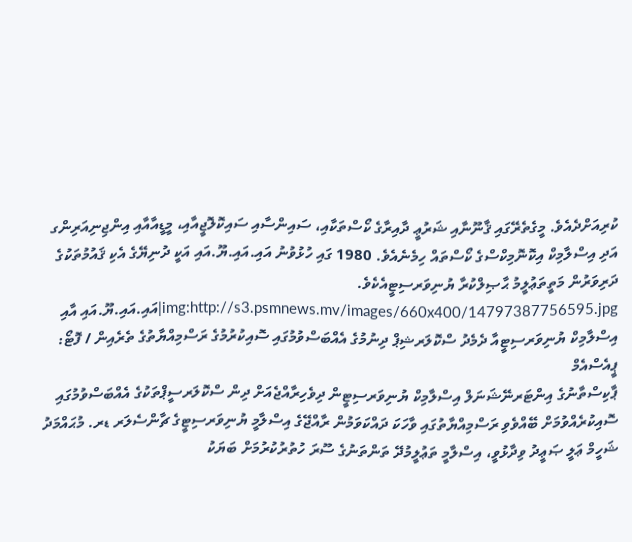ކުރިއަށްދެއެވެ. މީގެތެރޭގައި ޤާނޫނާއި ޝަރުޢީ ދާއިރާގެ ކޯސްތަކާއި، ސައިންސާއި ސައިކޮލޮޖީއާއި، މީޑީއާއާއި އިންޖިނިއަރިންގ އަދި އިސްލާމިކް އިކޮނޮމިކްސްގެ ކޯސްތައް ހިމެނެއެވެ. 1980 ގައި ހުޅުވުނު އައި.އައި.ޔޫ.އައި އަކީ ދުނިޔޭގެ އެކި ޤައުމުތަކުގެ ދަރިވަރުން މަތީތަޢުލީމު ޙާޞިލްކުރާ ޔުނިވަރސިޓީއެކެވެ.
img:http://s3.psmnews.mv/images/660x400/14797387756595.jpg|އައި.އައި.ޔޫ.އައި އާއި އިސްލާމިކް ޔުނިވަރސިޓީއާ ދެމެދު ސްކޮލަރޝިޕް ދިނުމުގެ އެއްބަސްވުމުގައި ސޮއިކުރުމުގެ ރަސްމިއްޔާތުގެ ތެރެއިން / ފޮޓޯ: ޕީއެސްއެމް
ޕާކިސްތާނުގެ އިންޓަރނޭޝަނަލް އިސްލާމިކް ޔުނިވަރސިޓީން ދިވެހިރާއްޖެއަށް ދިން ސްކޮލަރސީޕްތަކުގެ އެއްބަސްވުމުގައި ސޮއިކުރެއްވުމަށް ބޭއްވެވި ރަސްމިއްޔާތުގައި ވާހަކަ ދައްކަވަމުން ރާއްޖޭގެ އިސްލާމީ ޔުނިވަރސިޓީގެ ޗާންސެލަރ ޑރ. މުޙައްމަދު ޝަހީމް ޢަލީ ޞަޢީދު ވިދާޅުވީ، އިސްލާމީ ތަޢުލީމުދޭ ތަންތަނުގެ ސޫރަ ހުތުރުކުރުމަށް ބަޔަކު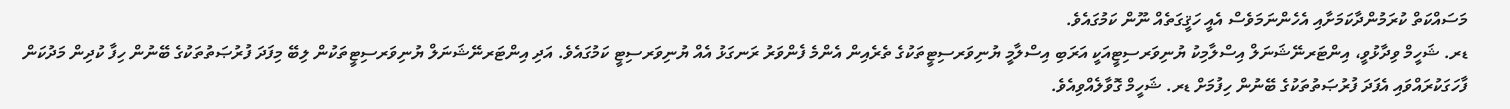މަސައްކަތް ކުރަމުންދާކަމަށާއި އެހެންނަމަވެސް އެއީ ހަޤީގަތެއް ނޫން ކަމުގައެވެ.
ޑރ. ޝަހީމް ވިދާޅުވީ، އިންޓަރނޭޝަނަލް އިސްލާމިކު ޔުނިވަރސިޓީއަކީ އަރަބި އިސްލާމީ ޔުނިވަރސިޓީތަކުގެ ތެރެއިން އެންމެ ފެންވަރު ރަނގަޅު އެއް ޔުނިވަރސިޓީ ކަމުގައެވެ. އަދި އިންޓަރނޭޝަނަލް ޔުނިވަރސިޓީތަކުން ލިބޭ މިފަދަ ފުރުޞަތުތަކުގެ ބޭނުން ހިފާ ކުދިން މަދުކަން ފާހަގަކުރައްވައި އެފަދަ ފުރުޞަތުތަކުގެ ބޭނުން ހިފުމަށް ޑރ. ޝަހީމް ގޮވާލެއްވިއެވެ.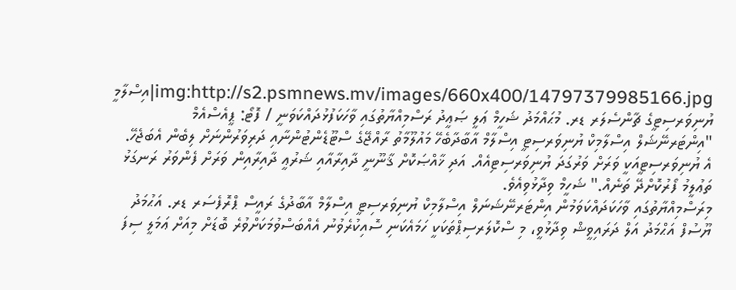img:http://s2.psmnews.mv/images/660x400/14797379985166.jpg|އިސްލާމީ ޔުނިވަރސިޓީގެ ޗާންސެލަރ ޑރ. މުޙައްމަދު ޝަހީމް ޢަލީ ޞަޢީދު ރަސްމިއްޔާތުގައި ވާހަކަފުޅުދައްކަވަނީ / ފޮޓޯ: ޕީއެސްއެމް
"އިންޓަރނޭޝަލް އިސްލާމިކް ޔުނިވަރސިޓީ އިސްލާމް އާބާދާބެހޭ މައުލޫމާތު ރާއްޖޭގެ ސްޓޫޑެންޓުންނާއި ދަރިވަރުންނަށް ލިބެން އެބަޖެހޭ. އެ ޔުނިވަރސިޓީއަކީ ވަރަށް ވަރުގަދަ ޔުނިވަރސިޓިއެއް. އަދި ޚާއްޞަކޮށް ޤާނޫނީ ދާއިރާއާއި ޝަރުޢީ ދާއިރާއިން ވަރަށް ފެންވަރު ރަނގަޅު ތަޢުލީމު ފޯރުކޮށްދޭ ތަނެއް." ޝަހީމް ވިދާޅުވިއެވެ.
މިރަސްމިއްޔާތުގައި ވާހަކަދައްކަވަމުން އިންޓަރނޭޝަނަލް އިސްލާމިކް ޔުނިވަރސިޓީ އިސްލާމް އާބާދުގެ ރައީސް ޕްރޮފެސަރ ޑރ. އަޙުމަދު ޔޫސުފް އަޙްމަދު އަލް ދަރައިވީޝް ވިދާޅުވީ، މި ސްކޮލަރސިޕްތަކަކީ ހަމައެކަނި ސޮއިކުރެވުނު އެއްބަސްވުމަކަށްވުރެ ބޮޑަށް މިއަށް ޢަމަލީ ސިފަ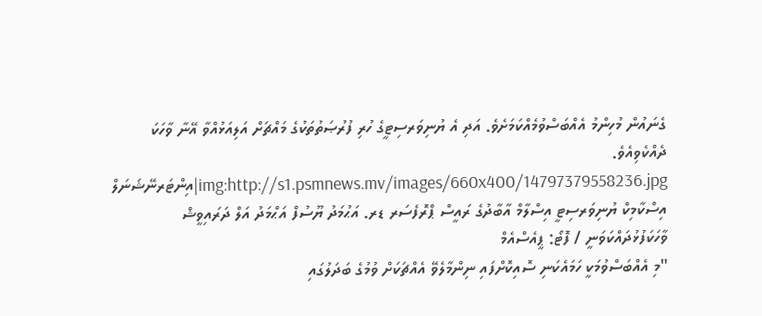ގެނައުން މުހިންމު އެއްބަސްވުމެއްކަމަށެވެ. އަދި އެ ޔުނިވަރސިޓީގެ ހުރި ފުރުޞަތުތަކުގެ މައްޗަށް އަލިއަޅުއްވާ އޭނާ ވާހަކަ ދެއްކެވިއެވެ.
img:http://s1.psmnews.mv/images/660x400/14797379558236.jpg|އިންޓަރނޭޝަނަލް އިސްކާމިކް ޔުނިވަރސިޓީ އިސްލާމް އާބާދުގެ ރައީސް ޕްރޮފެސަރ ޑރ. އަޙުމަދު ޔޫސުފް އަޙްމަދު އަލް ދަރައިވީޝް ވާހަކަފުޅުދައްކަވަނީ / ފޮޓޯ: ޕީއެސްއެމް
"މި އެއްބަސްވުމަކީ ހަމައެކަނި ސޮއިކޮށްފައި ނިންމާލެވޭ އެއްޗަކަށް ވުމުގެ ބަދަލުގައި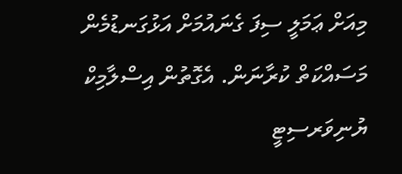މިއަށް ޢަމަލީ ސިފަ ގެނައުމަށް އަޅުގަނޑުމެން މަސައްކަތް ކުރާނަން. އެގޮތުން އިސްލާމިކް ޔުނިވަރސިޓީ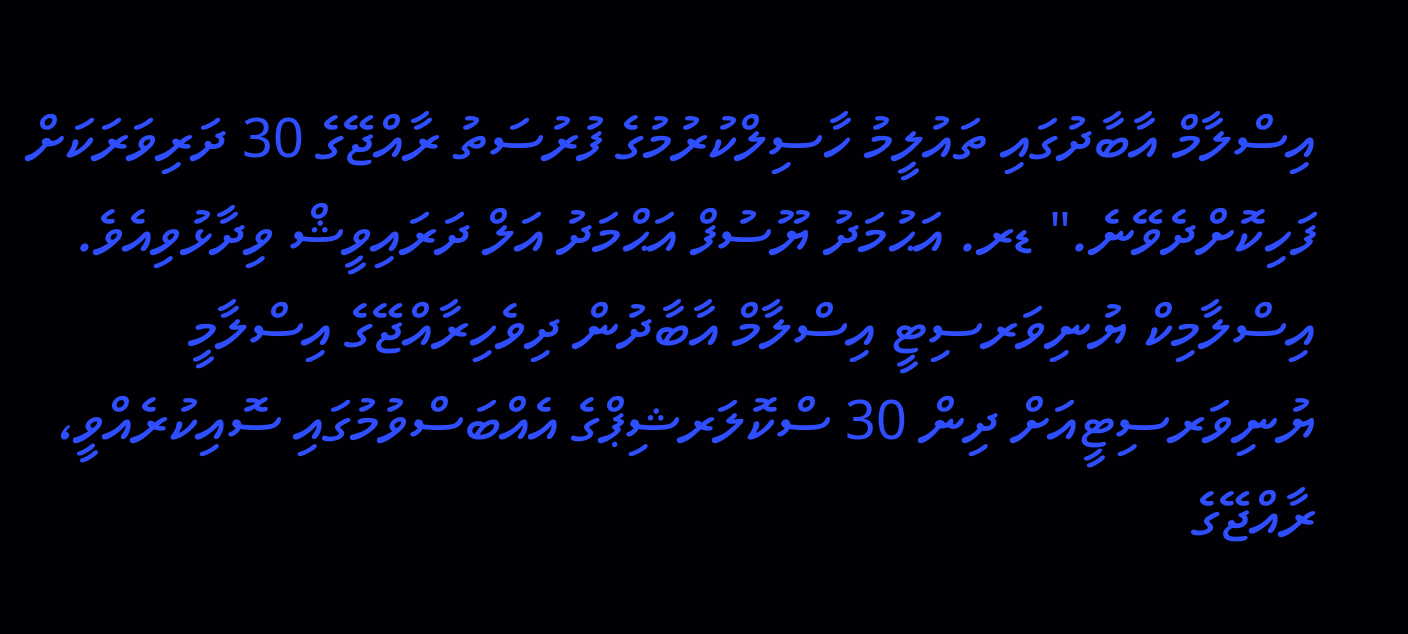އިސްލާމް އާބާދުގައި ތައުލީމު ހާސިލްކުރުމުގެ ފުރުސަތު ރާއްޖޭގެ 30 ދަރިވަރަކަށް ފަހިކޮށްދެވޭނެ." ޑރ. އަޙުމަދު ޔޫސުފް އަޙްމަދު އަލް ދަރައިވީޝް ވިދާޅުވިއެވެ.
އިސްލާމިކް ޔުނިވަރސިޓީ އިސްލާމް އާބާދުން ދިވެހިރާއްޖޭގެ އިސްލާމީ ޔުނިވަރސިޓީއަށް ދިން 30 ސްކޮލަރޝިޕްގެ އެއްބަސްވުމުގައި ސޮއިކުރެއްވީ، ރާއްޖޭގެ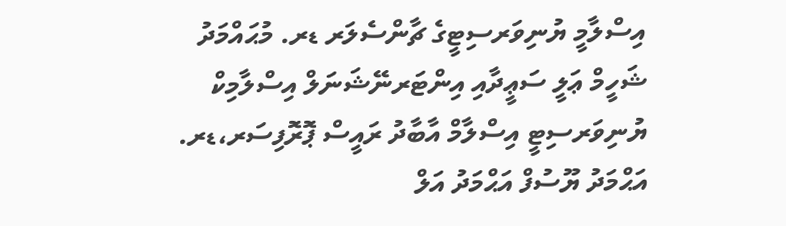އިސްލާމީ ޔުނިވަރސިޓީގެ ޗާންސެލަރ ޑރ. މުޙައްމަދު ޝަހީމް ޢަލީ ސަޢީދާއި އިންޓަރނޭޝަނަލް އިސްލާމިކް ޔުނިވަރސިޓީ އިސްލާމް އާބާދު ރައީސް ޕޮރޮފިސަރ،ޑރ. އަޙްމަދު ޔޫސުފް އަޙްމަދު އަލް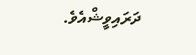ދަރައިވީޝްއެވެ.